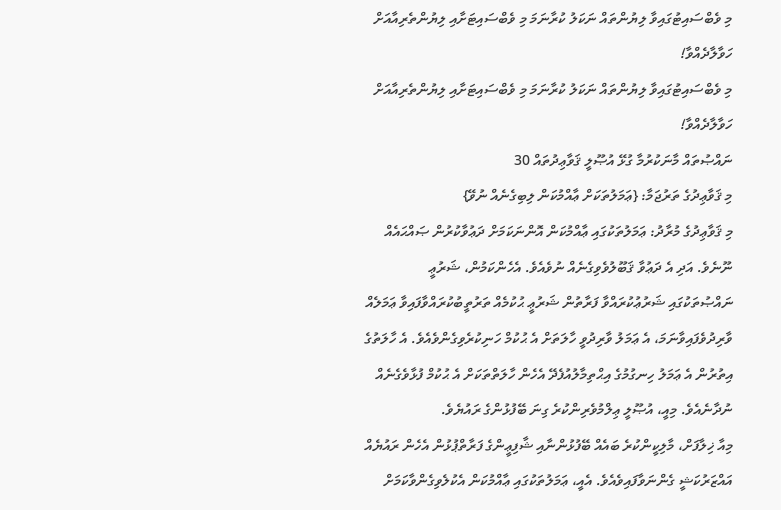މި ވެބްސައިޓުގައިވާ ލިޔުންތައް ނަކަލު ކުރާނަމަ މި ވެބްސައިޓަށާއި ލިޔުންތެރިއާއަށް ހަވާލާދެއްވާ!
މި ވެބްސައިޓުގައިވާ ލިޔުންތައް ނަކަލު ކުރާނަމަ މި ވެބްސައިޓަށާއި ލިޔުންތެރިއާއަށް ހަވާލާދެއްވާ!
ނައްޞުތައް މާނަކުރުމާ ގުޅޭ އުޞޫލީ ޤަވާޢިދުތައް 30
މި ޤަވާޢިދުގެ ތަރުޖަމާ: {ޢަމަލުތަކަށް ޢާއްމުކަން ލިބިގެނެއް ނުވޭ}
މި ޤަވާޢިދުގެ މުރާދު: ޢަމަލުތަކުގައި ޢާއްމުކަން އޮންނަކަމަށް ދަޢުވާކުރުން ޞައްޙައެއް ނޫނެވެ. އަދި އެ ދަޢުވާ ޤަބޫލުވެވިގެނެއް ނުވެއެވެ. އެހެންކަމުން، ޝަރުޢީ ނައްޞުތަކުގައި ޝަރުޢުކުރައްވާ ފަރާތުން ޝަރުޢީ ޙުކުމެއް ތަރުތީބުކުރައްވާފައިވާ ޢަމަލެއް ވާރިދުވެފައިވާނަމަ، އެ ޢަމަލު ވާރިދުވީ ހާލަތަށް އެ ޙުކުމް ހަނިކުރެވިގެންވެއެވެ. އެ ހާލަތުގެ އިތުރުން އެ ޢަމަލު ހިނގުމުގެ އިޙްތިމާލުއުފެދޭ އެހެން ހާލަތްތަކަށް އެ ޙުކުމް ފުޅާވެގެނެއް ނުދާނެއެވެ. މިއީ، އުޞޫލީ ޢިލްމުވެރިންކުރެ ގިނަ ބޭފުޅުންގެ ރައުޔެވެ.
މިއާ ޚިލާފަށް، މާލިކީންކުރެ ބައެއް ބޭފުޅުންނާއި ޝާފިޢީންގެ ފަރާތްޕުޅުން އެހެން ރައުޔެއް އައްޒަރުކަޝީ ގެންނަވާފައިވެއެވެ. އެއީ، ޢަމަލުތަކުގައި ޢާއްމުކަން އެކުލެވިގެންވާކަމަށް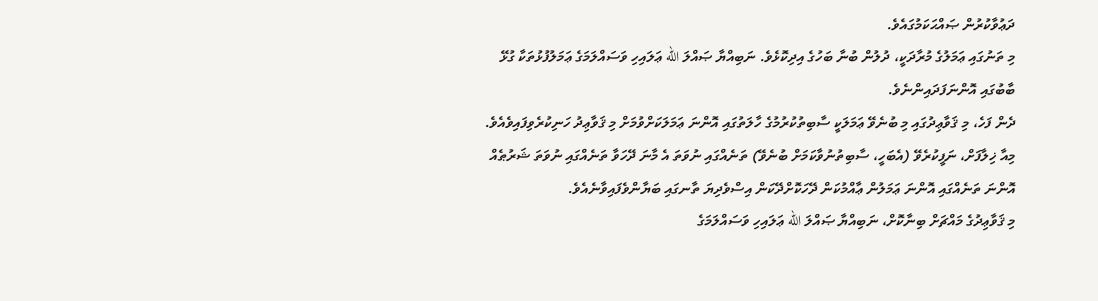ދަޢުވާކުރުން ޞައްޙަކަމުގައެވެ.
މި ތަނުގައި ޢަމަލުގެ މުރާދަކީ، ދުލުން ބުނާ ބަހުގެ އިދިކޮޅެވެ. ނަބިއްޔާ ޞައްލަ الله ޢަލައިހި ވަސައްލަމަގެ ޢަމަލުފުޅުތަކާ ގުޅޭ ބާބުގައި އޮންނަފަދައިންނެވެ.
ދެން ފަހެ، މި ޤަވާޢިދުގައި މި ބުނެވޭ ޢަމަލަކީ ސާބިތުކުރުމުގެ ހާލަތުގައި އޮންނަ ޢަމަލަކަށްވުމަށް މި ޤަވާޢިދު ހަނިކުރެވިފައިވެއެވެ. މިއާ ޚިލާފަށް، ނަފީކުރެވޭ (އެބަހީ، ސާބިތުނުވާކަމަށް ބުނެވޭ) ތަނެއްގައި ނުވަތަ އެ މާނަ ދޭހަވާ ތަނެއްގައި ނުވަތަ ޝަރުޠެއް އޮންނަ ތަނެއްގައި އޮންނަ ޢަމަލުން ޢާއްމުކަން ދޭހަކޮށްދޭކަން އިސްވެދިޔަ ތާނގައި ބަޔާންވެފައިވާނެއެވެ.
މި ޤަވާޢިދުގެ މައްޗަށް ބިނާކޮށް، ނަބިއްޔާ ޞައްލަ الله ޢަލައިހި ވަސައްލަމަގެ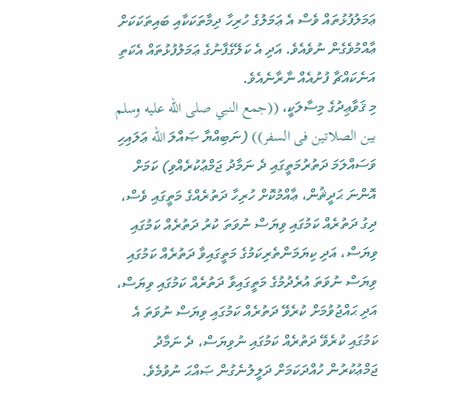ޢަމަލުފުޅުތައް ވެސް އެ ޢަމަލުގެ ހުރިހާ ދިމާތަކަކާއި ބައިތަކަކަށް ޢާއްމުވެގެން ނުވެއެވެ. އަދި އެ ކަލޭގެފާނުގެ ޢަމަލުފުޅުތައް އެކަތި އަނެކައްޗާ ފުށުއެއް ނާރާނެއެވެ.
މި ޤަވާޢިދުގެ މިސާލަކީ، ((جمع النبي صلى الله عليه وسلم بين الصلاتين فى السفر)) (ނަބިއްޔާ ޞައްލަ الله ޢަލައިހި ވަސައްލަމަ ދަތުރުމަތީގައި ދެ ނަމާދު ޖަމްޢުކުރެއްވި) ކަމަށް އޮންނަ ޙަދީޘުން، ޢާއްމުކޮށް ހުރިހާ ދަތުރެއްގެ މަތީގައި ވެސް، ދިގު ދަތުރެއް ކަމުގައި ވިޔަސް ނުވަތަ ކުރު ދަތުރެއް ކަމުގައި ވިޔަސް، އަދި ކިޔަމަންތެރިކަމުގެ މަތީގައިވާ ދަތުރެއް ކަމުގައި ވިޔަސް ނުވަތަ އުރެދުމުގެ މަތީގައިވާ ދަތުރެއް ކަމުގައި ވިޔަސް، އަދި ޙައްޖުވުމަށް ކުރެވޭ ދަތުރެއް ކަމުގައި ވިޔަސް ނުވަތަ އެ ކަމުގައި ކުރެވޭ ދަތުރެއް ކަމުގައި ނުވިޔަސް، ދެ ނަމާދު ޖަމްޢުކުރުން ހުއްދަކަމަށް ދަލީލުނެގުން ޞައްޙަ ނުވުމެވެ.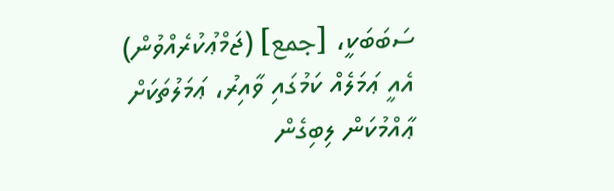ސަބަބަކީ، [جمع] (ޖަމްޢުކުރެއްވުން) އެއީ ޢަމަލެއް ކަމުގައި ވާއިރު، ޢަމަލުތަކަށް ޢާއްމުކަން ލިބިގެން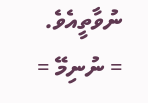ނުވާތީއެވެ.
= ނުނިމޭ =